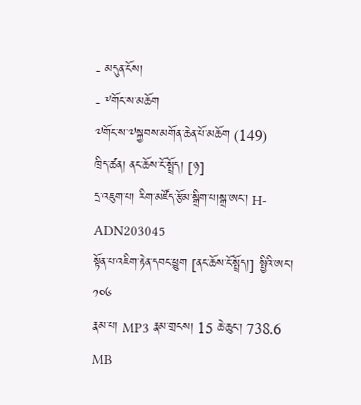- མདུན་ངོས།
- ༸གོང་ས་མཆོག
༧གོང་ས་༧སྐྱབས་མགོན་ཆེན་པོ་མཆོག (149)
ཁྲིད་ཚན། ནང་ཆོས་ངོ་སྤྲོད། [ཉ]
དྲ་འཇུག་པ། རིག་མཛོད་རྩོམ་སྒྲིག་པ།སྒྲ་ཨང་། H-ADN203045
སྟོན་པ་འཇིག་རྟེན་དབང་ཕྱུག [ནང་ཆོས་ངོ་སྤྲོད།] སྤྱིའི་ཨང་། ༡༠༦
རྣམ་པ། MP3 རྣམ་གྲངས། 15 ཆེ་ཆུང་། 738.6 MB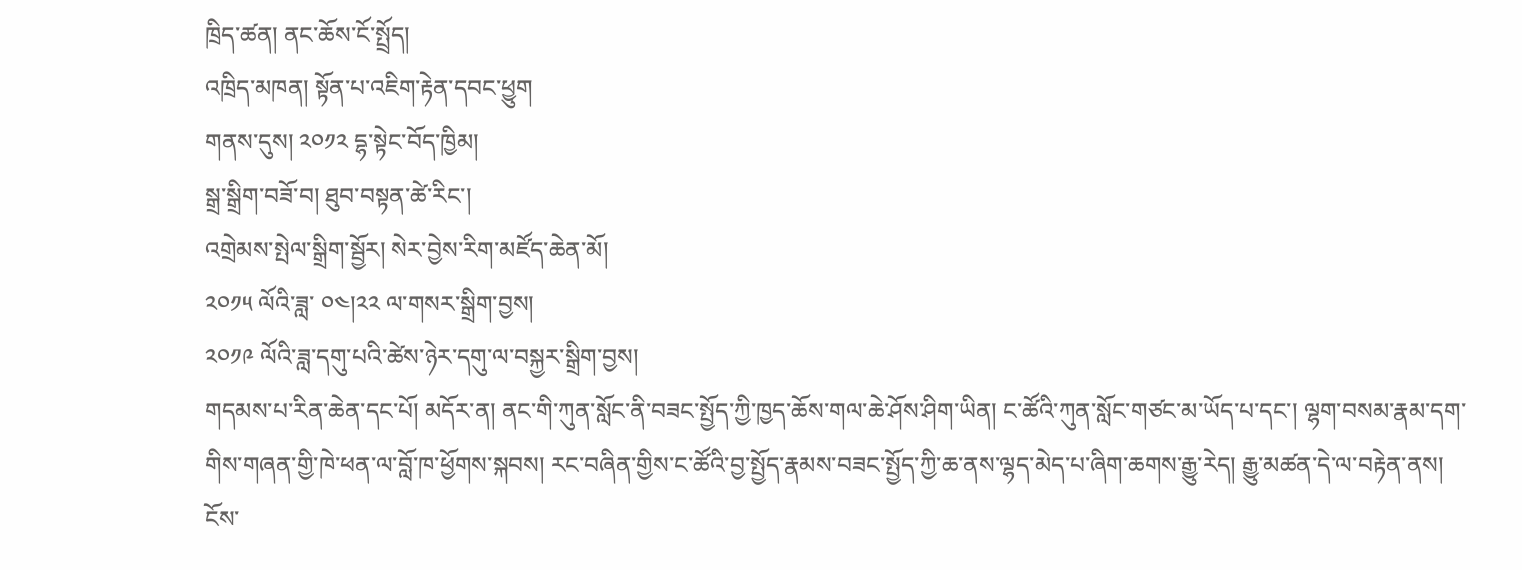ཁྲིད་ཚན། ནང་ཆོས་ངོ་སྤྲོད།
འཁྲིད་མཁན། སྟོན་པ་འཇིག་རྟེན་དབང་ཕྱུག
གནས་དུས། ༢༠༡༢ དྷ་སྟེང་བོད་ཁྱིམ།
སྒྲ་སྒྲིག་བཟོ་བ། ཐུབ་བསྟན་ཚེ་རིང་།
འགྲེམས་སྤེལ་སྒྲིག་སྦྱོར། སེར་བྱེས་རིག་མཛོད་ཆེན་མོ།
༢༠༡༥ ལོའི་ཟླ་ ༠༤།༢༢ ལ་གསར་སྒྲིག་བྱས།
༢༠༡༩ ལོའི་ཟླ་དགུ་པའི་ཚེས་ཉེར་དགུ་ལ་བསྐྱར་སྒྲིག་བྱས།
གདམས་པ་རིན་ཆེན་དང་པོ། མདོར་ན། ནང་གི་ཀུན་སློང་ནི་བཟང་སྤྱོད་ཀྱི་ཁྱད་ཆོས་གལ་ཆེ་ཤོས་ཤིག་ཡིན། ང་ཚོའི་ཀུན་སློང་གཙང་མ་ཡོད་པ་དང་། ལྷག་བསམ་རྣམ་དག་གིས་གཞན་གྱི་ཁེ་ཕན་ལ་བློ་ཁ་ཕྱོགས་སྐབས། རང་བཞིན་གྱིས་ང་ཚོའི་བྱ་སྤྱོད་རྣམས་བཟང་སྤྱོད་ཀྱི་ཆ་ནས་ལྷད་མེད་པ་ཞིག་ཆགས་རྒྱུ་རེད། རྒྱུ་མཚན་དེ་ལ་བརྟེན་ནས། ངོས་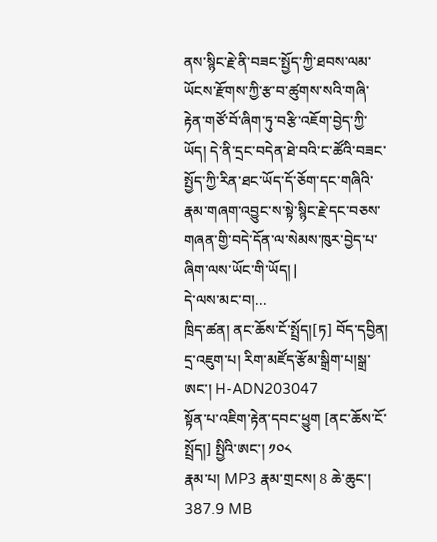ནས་སྙིང་རྗེ་ནི་བཟང་སྤྱོད་ཀྱི་ཐབས་ལམ་ཡོངས་རྫོགས་ཀྱི་རྩ་བ་ཚུགས་སའི་གཞི་རྟེན་གཙོ་བོ་ཞིག་ཏུ་བརྩི་འཇོག་བྱེད་ཀྱི་ཡོད། དེ་ནི་དྲང་བདེན་ཐེ་བའི་ང་ཚོའི་བཟང་སྤྱོད་ཀྱི་རིན་ཐང་ཡོད་དོ་ཅོག་དང་གཞིའི་རྣམ་གཞག་འབྱུང་ས་སྟེ་སྙིང་རྗེ་དང་བཅས་གཞན་གྱི་བདེ་དོན་ལ་སེམས་ཁུར་བྱེད་པ་ཞིག་ལས་ཡོང་གི་ཡོད། |
དེ་ལས་མང་བ།...
ཁྲིད་ཚན། ནང་ཆོས་ངོ་སྤྲོད།[ཏ] བོད་དབྱིན།
དྲ་འཇུག་པ། རིག་མཛོད་རྩོམ་སྒྲིག་པ།སྒྲ་ཨང་། H-ADN203047
སྟོན་པ་འཇིག་རྟེན་དབང་ཕྱུག [ནང་ཆོས་ངོ་སྤྲོད།] སྤྱིའི་ཨང་། ༡༠༨
རྣམ་པ། MP3 རྣམ་གྲངས། 8 ཆེ་ཆུང་། 387.9 MB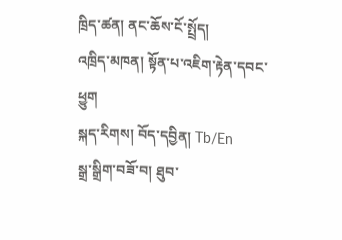ཁྲིད་ཚན། ནང་ཆོས་ངོ་སྤྲོད།
འཁྲིད་མཁན། སྟོན་པ་འཇིག་རྟེན་དབང་ཕྱུག
སྐད་རིགས། བོད་དབྱིན། Tb/En
སྒྲ་སྒྲིག་བཟོ་བ། ཐུབ་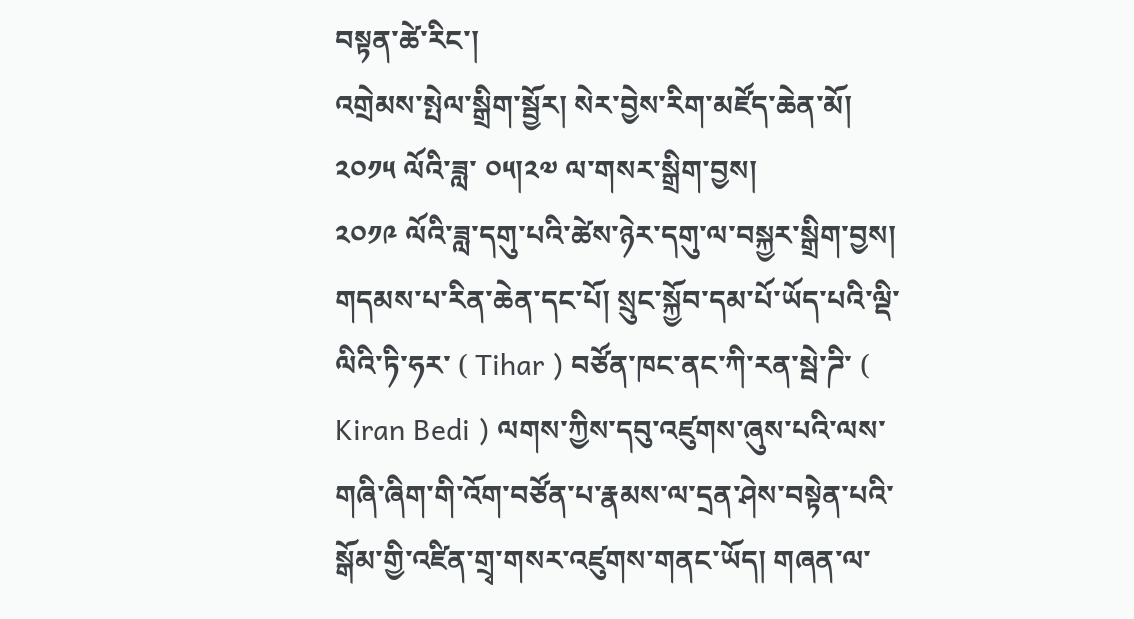བསྟན་ཚེ་རིང་།
འགྲེམས་སྤེལ་སྒྲིག་སྦྱོར། སེར་བྱེས་རིག་མཛོད་ཆེན་མོ།
༢༠༡༥ ལོའི་ཟླ་ ༠༥།༢༧ ལ་གསར་སྒྲིག་བྱས།
༢༠༡༩ ལོའི་ཟླ་དགུ་པའི་ཚེས་ཉེར་དགུ་ལ་བསྐྱར་སྒྲིག་བྱས།
གདམས་པ་རིན་ཆེན་དང་པོ། སྲུང་སྐྱོབ་དམ་པོ་ཡོད་པའི་ལྡི་ལིའི་ཏི་ཧར་ ( Tihar ) བཙོན་ཁང་ནང་ཀི་རན་སྦེ་ཌི་ ( Kiran Bedi ) ལགས་ཀྱིས་དབུ་འཛུགས་ཞུས་པའི་ལས་གཞི་ཞིག་གི་འོག་བཙོན་པ་རྣམས་ལ་དྲན་ཤེས་བསྟེན་པའི་སྒོམ་གྱི་འཛིན་གྲྭ་གསར་འཛུགས་གནང་ཡོད། གཞན་ལ་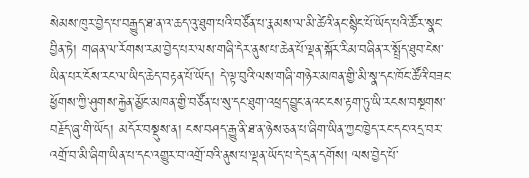སེམས་ཁུར་བྱེད་པ་བརྒྱུད་ཐ་ན་འ་ཆད་འུ་ཐུག་པའི་བཙོན་པ་རྣམས་ལ་མི་ཚེའི་ནང་སྙིང་པོ་ཡོད་པའི་ཚོར་སྣང་བྱིན་ཏེ། གཞན་ལ་རོགས་རམ་བྱེད་པར་ལས་གཞི་དེར་ནུས་པ་ཆེན་པོ་ལྡན་སྐོར་རིམ་བཞིན་ར་སྤྲོད་ཐུབ་ངེས་ཡིན་པར་ངོས་རང་ལ་ཡིད་ཆེད་བརྟན་པོ་ཡོད། དེ་ལྟ་བུའི་ལས་གཞི་གཉེར་མཁན་གྱི་མི་སྣ་དང་ཁོང་ཚོའི་བཟང་ཕྱོགས་ཀྱི་ཤུགས་རྐྱེན་མྱོང་མཁན་གྱི་བཙོན་པ་སུ་དང་ཐུག་འཕྲད་བྱུང་ནའང་ངས་རྟག་ཏུ་ཡི་རངས་བསྔགས་བརྗོད་ཞུ་གི་ཡོད། མདོར་བསྡུས་ན། ངས་བཤད་རྒྱུ་ནི་ཐ་ན་ཉེས་ཅན་པ་ཞིག་ཡིན་ཀྱང་ཁྱེད་རང་དང་འདྲ་བར་འགྲོ་བ་མི་ཞིག་ཡིན་པ་དང་འགྱུར་བ་འགྲོ་བའི་ནུས་པ་ལྡན་ཡོད་པ་དེ་དྲན་དགོས། ལས་བྱེད་པོ་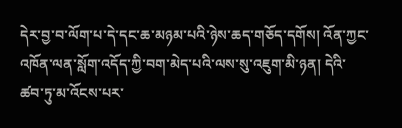དེར་བྱ་བ་ལོག་པ་དེ་དང་ཆ་མཉམ་པའི་ཉེས་ཆད་གཅོད་དགོས། འོན་ཀྱང་འཁོན་ལན་སློག་འདོད་ཀྱི་བག་མེད་པའི་ལས་སུ་འཇུག་མི་ཉན། དེའི་ཚབ་ཏུ་མ་འོངས་པར་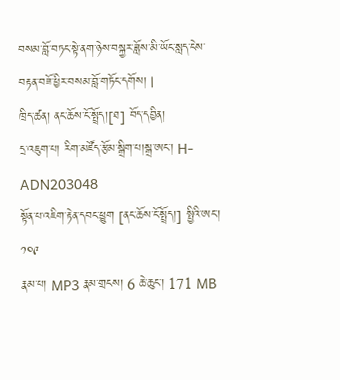བསམ་བློ་བཏང་སྟེ་ནག་ཉེས་བསྐྱར་ཟློས་མི་ཡོང་སླད་ངེས་བརྟན་བཟོ་ཕྱིར་བསམ་བློ་གཏོང་དགོས། |
ཁྲིད་ཚན། ནང་ཆོས་ངོ་སྤྲོད།[ཐ] བོད་དབྱིན།
དྲ་འཇུག་པ། རིག་མཛོད་རྩོམ་སྒྲིག་པ།སྒྲ་ཨང་། H-ADN203048
སྟོན་པ་འཇིག་རྟེན་དབང་ཕྱུག [ནང་ཆོས་ངོ་སྤྲོད།] སྤྱིའི་ཨང་། ༡༠༩
རྣམ་པ། MP3 རྣམ་གྲངས། 6 ཆེ་ཆུང་། 171 MB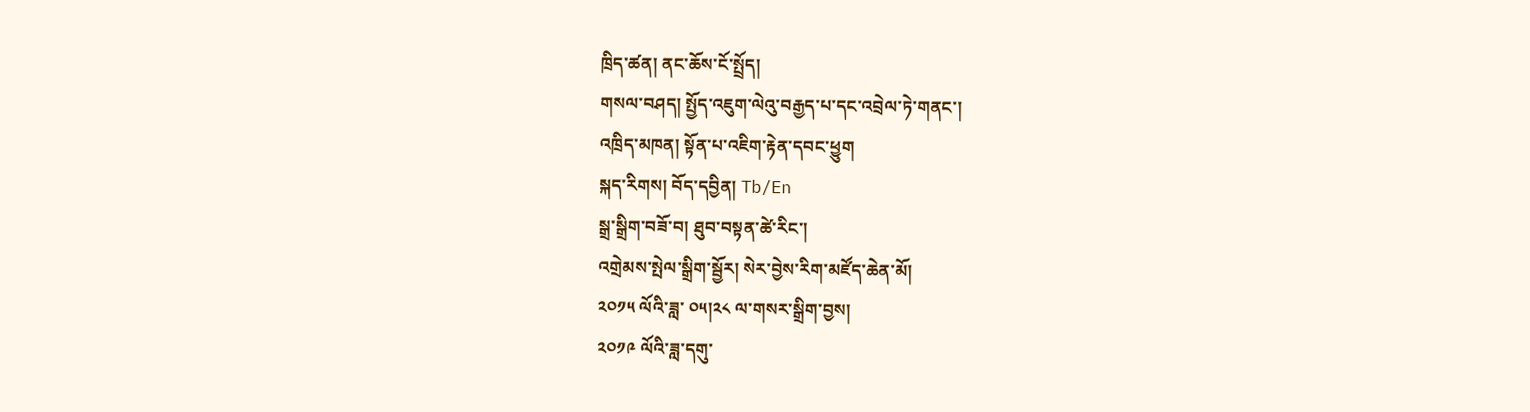ཁྲིད་ཚན། ནང་ཆོས་ངོ་སྤྲོད།
གསལ་བཤད། སྤྱོད་འཇུག་ལེའུ་བརྒྱད་པ་དང་འབྲེལ་ཏེ་གནང་།
འཁྲིད་མཁན། སྟོན་པ་འཇིག་རྟེན་དབང་ཕྱུག
སྐད་རིགས། བོད་དབྱིན། Tb/En
སྒྲ་སྒྲིག་བཟོ་བ། ཐུབ་བསྟན་ཚེ་རིང་།
འགྲེམས་སྤེལ་སྒྲིག་སྦྱོར། སེར་བྱེས་རིག་མཛོད་ཆེན་མོ།
༢༠༡༥ ལོའི་ཟླ་ ༠༥།༢༨ ལ་གསར་སྒྲིག་བྱས།
༢༠༡༩ ལོའི་ཟླ་དགུ་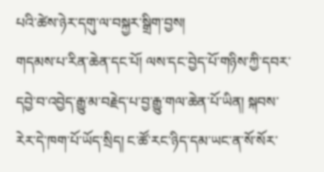པའི་ཚེས་ཉེར་དགུ་ལ་བསྐྱར་སྒྲིག་བྱས།
གདམས་པ་རིན་ཆེན་དང་པོ། ལས་དང་བྱེད་པོ་གཉིས་ཀྱི་དབར་དབྱེ་བ་འབྱེད་རྒྱུ་མ་བརྗེད་པ་བྱ་རྒྱུ་གལ་ཆེན་པོ་ཡིན། སྐབས་རེར་དེ་ཁག་པོ་ཡོད་སྲིད། ང་ཚོ་རང་ཉིད་དམ་ཡང་ན་སོ་སོར་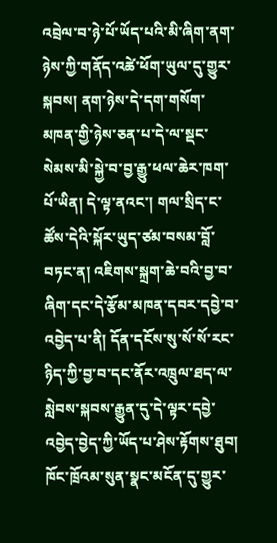འབྲེལ་བ་ཉེ་པོ་ཡོད་པའི་མི་ཞིག་ནག་ཉེས་ཀྱི་གནོད་འཚེ་ཕོག་ཡུལ་དུ་གྱུར་སྐབས། ནག་ཉེས་དེ་དག་གསོག་མཁན་གྱི་ཉེས་ཅན་པ་དེ་ལ་སྡང་སེམས་མི་སྐྱེ་བ་བྱ་རྒྱུ་ཕལ་ཆེར་ཁག་པོ་ཡིན། དེ་ལྟ་ནའང་། གལ་སྲིད་ང་ཚོས་དེའི་སྐོར་ཡུད་ཙམ་བསམ་བློ་བཏང་ན། འཇིགས་སྐྲག་ཆེ་བའི་བྱ་བ་ཞིག་དང་དེ་རྩོམ་མཁན་དབར་དབྱེ་བ་འབྱེད་པ་ནི། དོན་དངོས་སུ་སོ་སོ་རང་ཉིད་ཀྱི་བྱ་བ་དང་ནོར་འཁྲུལ་ཐད་ལ་སླེབས་སྐབས་རྒྱུན་དུ་དེ་ལྟར་དབྱེ་འབྱེད་བྱེད་ཀྱི་ཡོད་པ་ཤེས་རྟོགས་ཐུབ། ཁོང་ཁྲོའམ་སུན་སྣང་མངོན་དུ་གྱུར་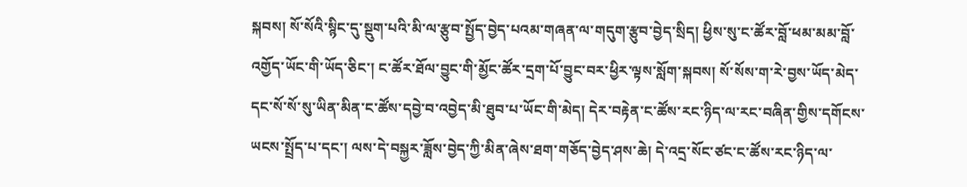སྐབས། སོ་སོའི་སྙིང་དུ་སྡུག་པའི་མི་ལ་རྩུབ་སྤྱོད་བྱེད་པའམ་གཞན་ལ་གདུག་རྩུབ་བྱེད་སྲིད། ཕྱིས་སུ་ང་ཚོར་བློ་ཕམ་མམ་བློ་འགྱོད་ཡོང་གི་ཡོད་ཅིང་། ང་ཚོར་ཐོལ་བྱུང་གི་མྱོང་ཚོར་དྲག་པོ་བྱུང་བར་ཕྱིར་ལྟས་སློག་སྐབས། སོ་སོས་ག་རེ་བྱས་ཡོད་མེད་དང་སོ་སོ་སུ་ཡིན་མིན་ང་ཚོས་དབྱེ་བ་འབྱེད་མི་ཐུབ་པ་ཡོང་གི་མེད། དེར་བརྟེན་ང་ཚོས་རང་ཉིད་ལ་རང་བཞིན་གྱིས་དགོངས་ཡངས་སྤྲོད་པ་དང་། ལས་དེ་བསྐྱར་ཟློས་བྱེད་ཀྱི་མིན་ཞེས་ཐག་གཅོད་བྱེད་ཤས་ཆེ། དེ་འདྲ་སོང་ཙང་ང་ཚོས་རང་ཉིད་ལ་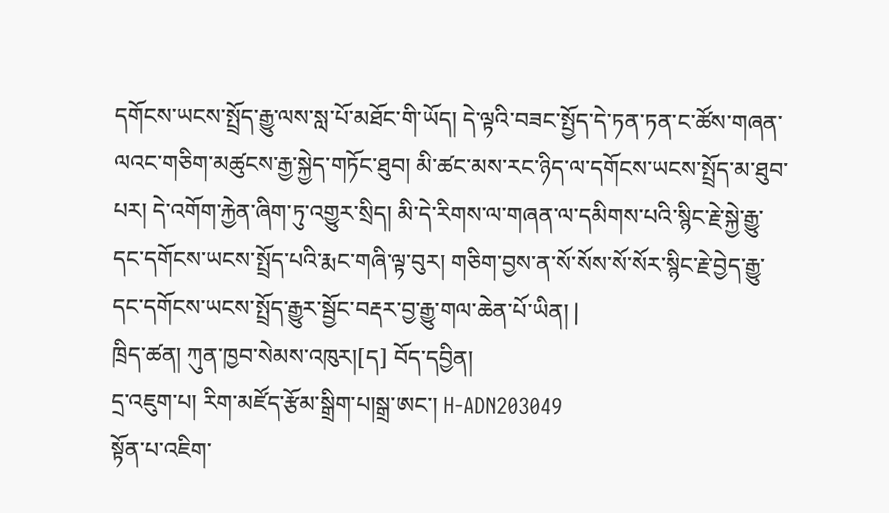དགོངས་ཡངས་སྤྲོད་རྒྱུ་ལས་སླ་པོ་མཐོང་གི་ཡོད། དེ་ལྟའི་བཟང་སྤྱོད་དེ་ཏན་ཏན་ང་ཚོས་གཞན་ལའང་གཅིག་མཚུངས་རྒྱ་སྐྱེད་གཏོང་ཐུབ། མི་ཚང་མས་རང་ཉིད་ལ་དགོངས་ཡངས་སྤྲོད་མ་ཐུབ་པར། དེ་འགོག་རྐྱེན་ཞིག་ཏུ་འགྱུར་སྲིད། མི་དེ་རིགས་ལ་གཞན་ལ་དམིགས་པའི་སྙིང་རྗེ་སྐྱེ་རྒྱུ་དང་དགོངས་ཡངས་སྤྲོད་པའི་རྨང་གཞི་ལྟ་བུར། གཅིག་བྱས་ན་སོ་སོས་སོ་སོར་སྙིང་རྗེ་བྱེད་རྒྱུ་དང་དགོངས་ཡངས་སྤྲོད་རྒྱུར་སྦྱོང་བརྡར་བྱ་རྒྱུ་གལ་ཆེན་པོ་ཡིན། |
ཁྲིད་ཚན། ཀུན་ཁྱབ་སེམས་འཁུར།[ད] བོད་དབྱིན།
དྲ་འཇུག་པ། རིག་མཛོད་རྩོམ་སྒྲིག་པ།སྒྲ་ཨང་། H-ADN203049
སྟོན་པ་འཇིག་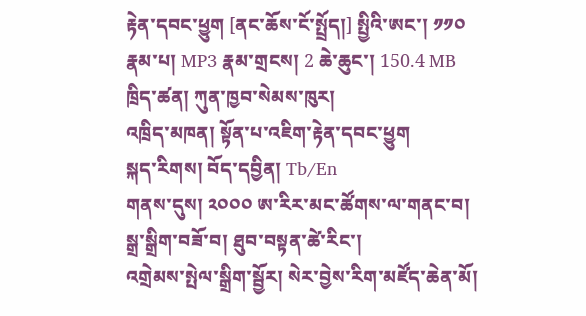རྟེན་དབང་ཕྱུག [ནང་ཆོས་ངོ་སྤྲོད།] སྤྱིའི་ཨང་། ༡༡༠
རྣམ་པ། MP3 རྣམ་གྲངས། 2 ཆེ་ཆུང་། 150.4 MB
ཁྲིད་ཚན། ཀུན་ཁྱབ་སེམས་ཁུར།
འཁྲིད་མཁན། སྟོན་པ་འཇིག་རྟེན་དབང་ཕྱུག
སྐད་རིགས། བོད་དབྱིན། Tb/En
གནས་དུས། ༢༠༠༠ ཨ་རིར་མང་ཚོགས་ལ་གནང་བ།
སྒྲ་སྒྲིག་བཟོ་བ། ཐུབ་བསྟན་ཚེ་རིང་།
འགྲེམས་སྤེལ་སྒྲིག་སྦྱོར། སེར་བྱེས་རིག་མཛོད་ཆེན་མོ།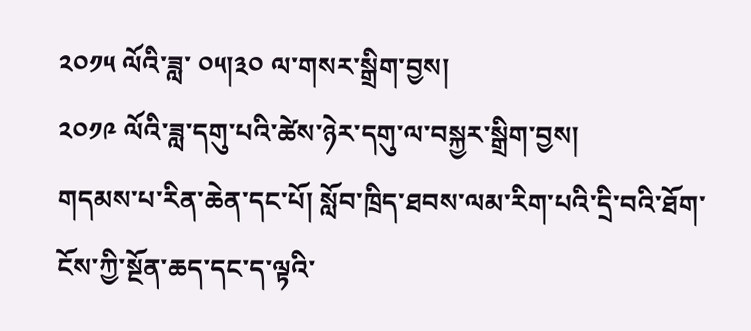༢༠༡༥ ལོའི་ཟླ་ ༠༥།༣༠ ལ་གསར་སྒྲིག་བྱས།
༢༠༡༩ ལོའི་ཟླ་དགུ་པའི་ཚེས་ཉེར་དགུ་ལ་བསྐྱར་སྒྲིག་བྱས།
གདམས་པ་རིན་ཆེན་དང་པོ། སློབ་ཁྲིད་ཐབས་ལམ་རིག་པའི་དྲི་བའི་ཐོག་ངོས་ཀྱི་སྔོན་ཆད་དང་ད་ལྟའི་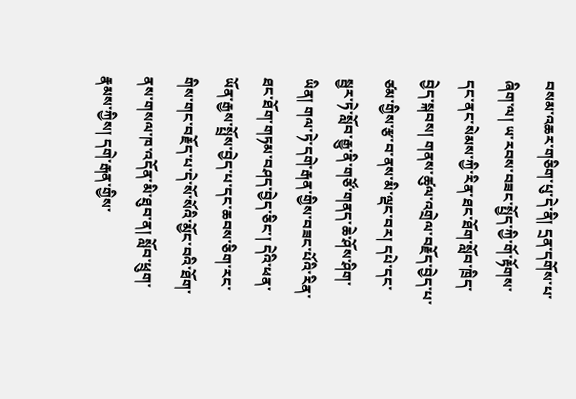བསམ་འཆར་གཅིག་པུ་དེ་ནི། དྲན་དགོས་པ་ཞིག་ལ། ཡ་རབས་བཟང་སྤྱོད་ཀྱི་གོ་རྟོགས་དང་ནང་སེམས་ཀྱི་རིན་ཐང་ཐོག་སློབ་ཁྲིད་བྱེད་སྐབས། གནས་ཚུལ་འགྲེལ་བརྗོད་བྱེད་པ་ཙམ་གྱིས་རྩ་བ་ནས་མི་ལྡང་བར། དཔེ་དང་སྦྱར་ཏེ་སློབ་རྒྱུ་ནི་གཙོ་གནད་ཆེ་ཤོས་ཤིག་ཡིན། གལ་ཏེ་དགེ་རྒན་གྱིས་བཟང་པོའི་རིན་ཐང་ཐོག་གཏམ་བཤད་བྱེད་ཅིང་། དེའི་ཕན་ཡོན་རྒྱས་སྤྲོས་བྱེད་པ་དང་ཆབས་ཅིག་རང་གིས་གང་བརྗོད་པ་དེ་སོ་སོའི་མྱོང་བའི་ཐོག་ནས་གསལ་ཁ་འདོན་མི་ཐུབ་ན། སློབ་ཕྲུག་རྣམས་ཀྱིས། དགེ་རྒན་གྱིས་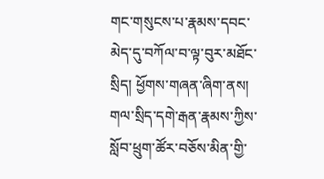གང་གསུངས་པ་རྣམས་དབང་མེད་དུ་བཀོལ་བ་ལྟ་བུར་མཐོང་སྲིད། ཕྱོགས་གཞན་ཞིག་ནས། གལ་སྲིད་དགེ་རྒན་རྣམས་ཀྱིས་སློབ་ཕྲུག་ཚོར་བཅོས་མིན་གྱི་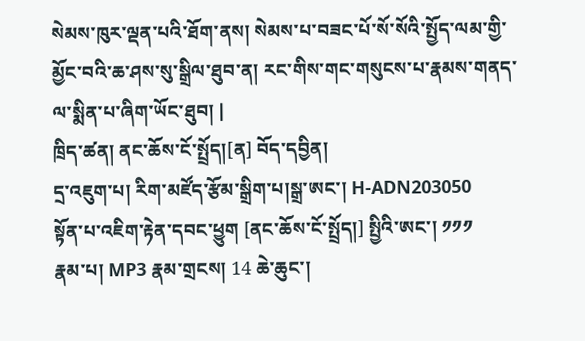སེམས་ཁུར་ལྡན་པའི་ཐོག་ནས། སེམས་པ་བཟང་པོ་སོ་སོའི་སྤྱོད་ལམ་གྱི་མྱོང་བའི་ཆ་ཤས་སུ་སྒྲིལ་ཐུབ་ན། རང་གིས་གང་གསུངས་པ་རྣམས་གནད་ལ་སྨིན་པ་ཞིག་ཡོང་ཐུབ། |
ཁྲིད་ཚན། ནང་ཆོས་ངོ་སྤྲོད།[ན] བོད་དབྱིན།
དྲ་འཇུག་པ། རིག་མཛོད་རྩོམ་སྒྲིག་པ།སྒྲ་ཨང་། H-ADN203050
སྟོན་པ་འཇིག་རྟེན་དབང་ཕྱུག [ནང་ཆོས་ངོ་སྤྲོད།] སྤྱིའི་ཨང་། ༡༡༡
རྣམ་པ། MP3 རྣམ་གྲངས། 14 ཆེ་ཆུང་།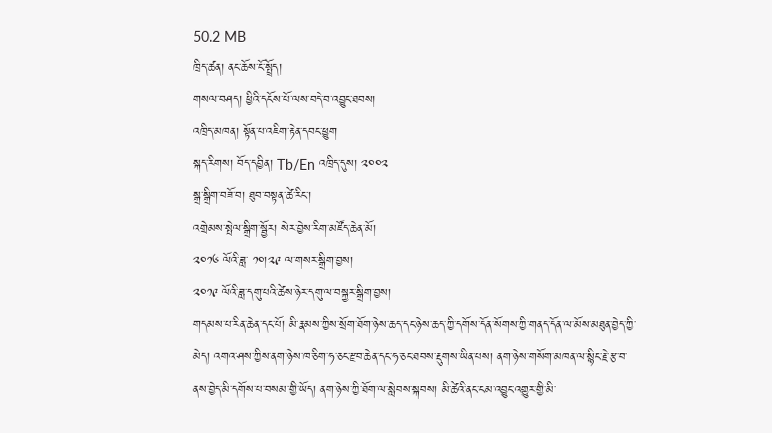50.2 MB
ཁྲིད་ཚན། ནང་ཆོས་ངོ་སྤྲོད།
གསལ་བཤད། ཕྱིའི་དངོས་པོ་ལས་བདེ་བ་འབྱུང་ཐབས།
འཁྲིད་མཁན། སྟོན་པ་འཇིག་རྟེན་དབང་ཕྱུག
སྐད་རིགས། བོད་དབྱིན། Tb/En འཁྲིད་དུས། ༢༠༠༢
སྒྲ་སྒྲིག་བཟོ་བ། ཐུབ་བསྟན་ཚེ་རིང་།
འགྲེམས་སྤེལ་སྒྲིག་སྦྱོར། སེར་བྱེས་རིག་མཛོད་ཆེན་མོ།
༢༠༡༦ ལོའི་ཟླ་ ༡༠།༢༩ ལ་གསར་སྒྲིག་བྱས།
༢༠༡༩ ལོའི་ཟླ་དགུ་པའི་ཚེས་ཉེར་དགུ་ལ་བསྐྱར་སྒྲིག་བྱས།
གདམས་པ་རིན་ཆེན་དང་པོ། མི་རྣམས་ཀྱིས་སྲོག་ཐོག་ཉེས་ཆད་དང་ཉེས་ཆད་ཀྱི་དགོས་དོན་སོགས་ཀྱི་གནད་དོན་ལ་མོས་མཐུན་བྱེད་ཀྱི་མེད། འགའ་ཤས་ཀྱིས་ནག་ཉེས་ཁ་ཅིག་ཧ་ཅང་རྫབ་ཆེན་དང་ཧ་ཅང་ཐབས་རྡུགས་ཡིན་པས། ནག་ཉེས་གསོག་མཁན་ལ་སྙིང་རྗེ་རྩ་བ་ནས་བྱེད་མི་དགོས་པ་བསམ་གྱི་ཡོད། ནག་ཉེས་ཀྱི་ཐོག་ལ་སླེབས་སྐབས། མི་ཚེའི་ནང་ངམ་འབྱུང་འགྱུར་གྱི་མི་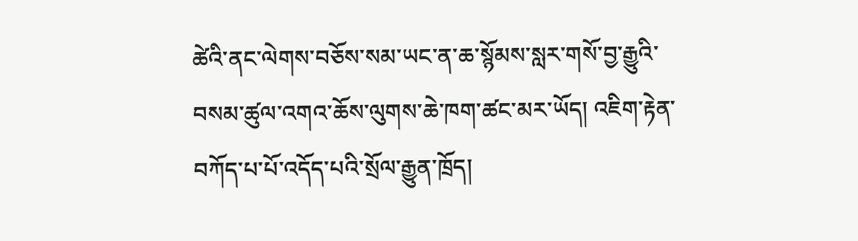ཚེའི་ནང་ལེགས་བཅོས་སམ་ཡང་ན་ཆ་སྙོམས་སླར་གསོ་བྱ་རྒྱུའི་བསམ་ཚུལ་འགའ་ཆོས་ལུགས་ཆེ་ཁག་ཚང་མར་ཡོད། འཇིག་རྟེན་བཀོད་པ་པོ་འདོད་པའི་སྲོལ་རྒྱུན་ཁྲོད།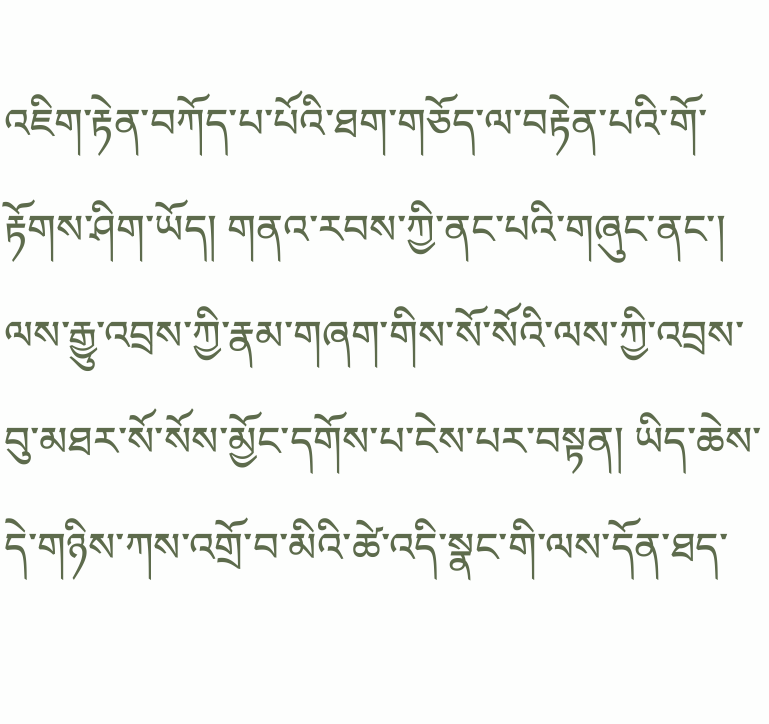འཇིག་རྟེན་བཀོད་པ་པོའི་ཐག་གཅོད་ལ་བརྟེན་པའི་གོ་རྟོགས་ཤིག་ཡོད། གནའ་རབས་ཀྱི་ནང་པའི་གཞུང་ནང་། ལས་རྒྱུ་འབྲས་ཀྱི་རྣམ་གཞག་གིས་སོ་སོའི་ལས་ཀྱི་འབྲས་བུ་མཐར་སོ་སོས་མྱོང་དགོས་པ་ངེས་པར་བསྟན། ཡིད་ཆེས་དེ་གཉིས་ཀས་འགྲོ་བ་མིའི་ཚེ་འདི་སྣང་གི་ལས་དོན་ཐད་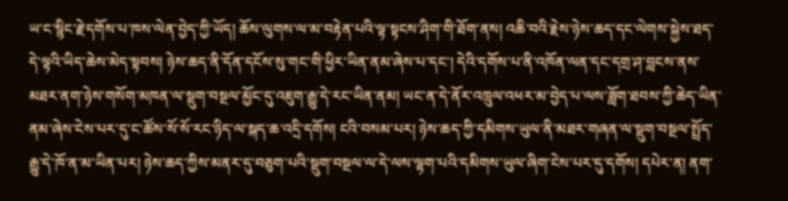ཡ་ང་སྙིང་རྗེ་དགོས་པ་ཁས་ལེན་བྱེད་ཀྱི་ཡོད། ཆོས་ལུགས་ལ་མ་བརྟེན་པའི་ལྟ་སྟངས་ཤིག་གི་ཐོག་ནས། འཆི་བའི་རྗེས་ཉེས་ཆད་དང་ལེགས་སྐྱེས་ཐད་དེ་ལྟའི་ཡིད་ཆེས་མེད་སྟབས། ཉེས་ཆད་ནི་དོན་དངོས་སུ་གང་གི་ཕྱིར་ཡིན་ནམ་ཞེས་པ་དང་། དེའི་དགོས་པ་ནི་འཁོན་ལན་དང་དགྲ་ཤ་བླངས་ནས་མཐར་ནག་ཉེས་གསོག་མཁན་ལ་སྡུག་བསྔལ་མྱོང་དུ་འཇུག་རྒྱུ་དེ་རང་ཡིན་ནམ། ཡང་ན་དེ་ནོར་འཁྲུལ་འཕར་མ་བྱེད་པ་ལས་ཟློག་ཐབས་ཀྱི་ཆེད་ཡིན་ནམ་ཞེས་ངེས་པར་དུ་ང་ཚོས་སོ་སོ་རང་ཉིད་ལ་སྐད་ཆ་འདྲི་དགོས། ངའི་བསམ་པར། ཉེས་ཆད་ཀྱི་དམིགས་ཡུལ་ནི་མཐར་གཞན་ལ་སྡུག་བསྔལ་སྤྲོད་རྒྱུ་དེ་ཁོ་ན་མ་ཡིན་པར། ཉེས་ཆད་ཀྱིས་མནར་དུ་བཅུག་པའི་སྡུག་བསྔལ་ལ་དེ་ལས་ལྷག་པའི་དམིགས་ཡུལ་ཞིག་ངེས་པར་དུ་དགོས། དཔེར་ན། ནག་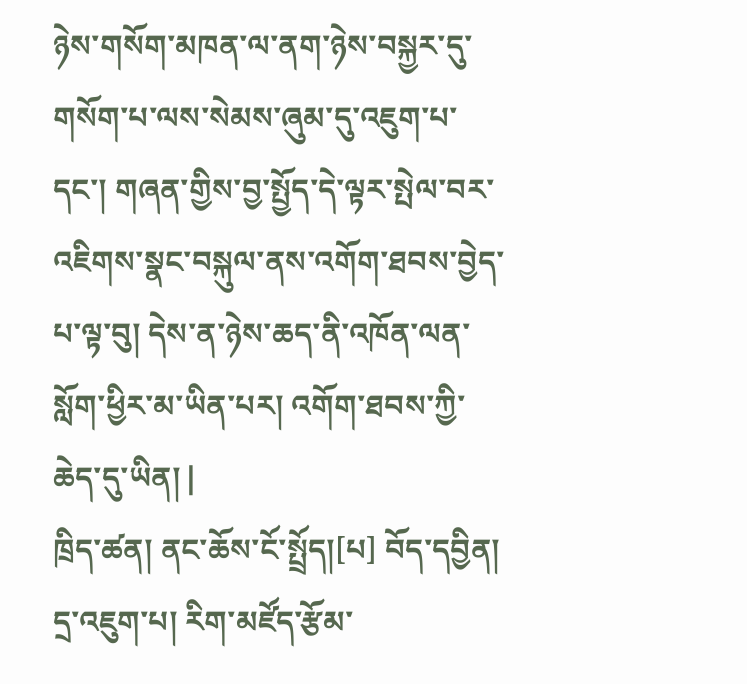ཉེས་གསོག་མཁན་ལ་ནག་ཉེས་བསྐྱར་དུ་གསོག་པ་ལས་སེམས་ཞུམ་དུ་འཇུག་པ་དང་། གཞན་གྱིས་བྱ་སྤྱོད་དེ་ལྟར་སྤེལ་བར་འཇིགས་སྣང་བསྐུལ་ནས་འགོག་ཐབས་བྱེད་པ་ལྟ་བུ། དེས་ན་ཉེས་ཆད་ནི་འཁོན་ལན་སློག་ཕྱིར་མ་ཡིན་པར། འགོག་ཐབས་ཀྱི་ཆེད་དུ་ཡིན། |
ཁྲིད་ཚན། ནང་ཆོས་ངོ་སྤྲོད།[པ] བོད་དབྱིན།
དྲ་འཇུག་པ། རིག་མཛོད་རྩོམ་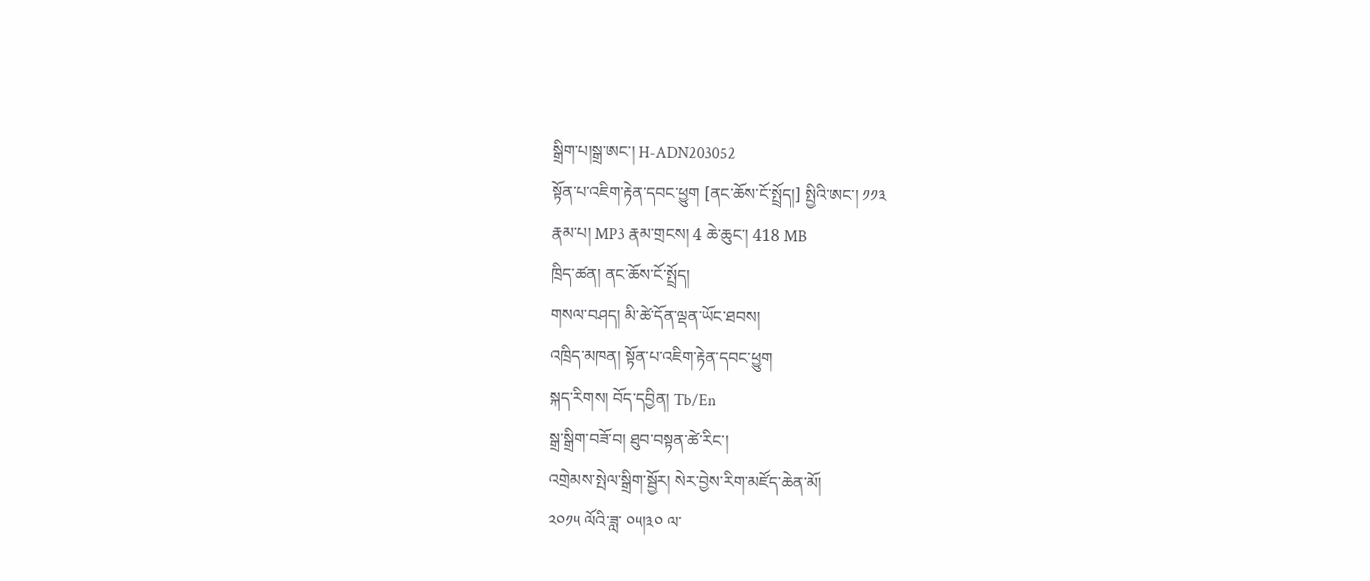སྒྲིག་པ།སྒྲ་ཨང་། H-ADN203052
སྟོན་པ་འཇིག་རྟེན་དབང་ཕྱུག [ནང་ཆོས་ངོ་སྤྲོད།] སྤྱིའི་ཨང་། ༡༡༣
རྣམ་པ། MP3 རྣམ་གྲངས། 4 ཆེ་ཆུང་། 418 MB
ཁྲིད་ཚན། ནང་ཆོས་ངོ་སྤྲོད།
གསལ་བཤད། མི་ཚེ་དོན་ལྡན་ཡོང་ཐབས།
འཁྲིད་མཁན། སྟོན་པ་འཇིག་རྟེན་དབང་ཕྱུག
སྐད་རིགས། བོད་དབྱིན། Tb/En
སྒྲ་སྒྲིག་བཟོ་བ། ཐུབ་བསྟན་ཚེ་རིང་།
འགྲེམས་སྤེལ་སྒྲིག་སྦྱོར། སེར་བྱེས་རིག་མཛོད་ཆེན་མོ།
༢༠༡༥ ལོའི་ཟླ་ ༠༥།༣༠ ལ་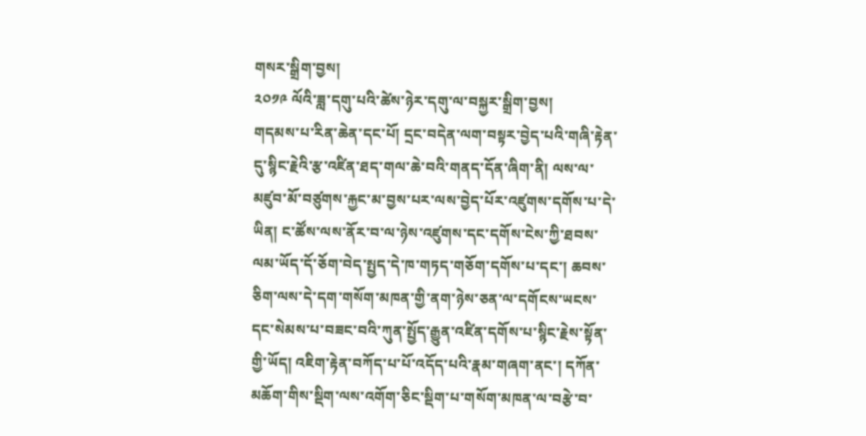གསར་སྒྲིག་བྱས།
༢༠༡༩ ལོའི་ཟླ་དགུ་པའི་ཚེས་ཉེར་དགུ་ལ་བསྐྱར་སྒྲིག་བྱས།
གདམས་པ་རིན་ཆེན་དང་པོ། དྲང་བདེན་ལག་བསྟར་བྱེད་པའི་གཞི་རྟེན་དུ་སྙིང་རྗེའི་རྩ་འཛིན་ཐད་གལ་ཆེ་བའི་གནད་དོན་ཞིག་ནི། ལས་ལ་མཛུབ་མོ་བཙུགས་རྐྱང་མ་བྱས་པར་ལས་བྱེད་པོར་འཛུགས་དགོས་པ་དེ་ཡིན། ང་ཚོས་ལས་ནོར་བ་ལ་ཉེས་འཛུགས་དང་དགོས་ངེས་ཀྱི་ཐབས་ལམ་ཡོད་དོ་ཅོག་བེད་སྤྱད་དེ་ཁ་གཏད་གཅོག་དགོས་པ་དང་། ཆབས་ཅིག་ལས་དེ་དག་གསོག་མཁན་གྱི་ནག་ཉེས་ཅན་ལ་དགོངས་ཡངས་དང་སེམས་པ་བཟང་བའི་ཀུན་སྤྱོད་རྒྱུན་འཛིན་དགོས་པ་སྙིང་རྗེས་སྟོན་གྱི་ཡོད། འཇིག་རྟེན་བཀོད་པ་པོ་འདོད་པའི་རྣམ་གཞག་ནང་། དཀོན་མཆོག་གིས་སྡིག་ལས་འགོག་ཅིང་སྡིག་པ་གསོག་མཁན་ལ་བརྩེ་བ་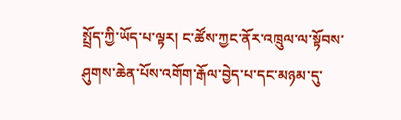སྤྲོད་ཀྱི་ཡོད་པ་ལྟར། ང་ཚོས་ཀྱང་ནོར་འཁྲུལ་ལ་སྟོབས་ཤུགས་ཆེན་པོས་འགོག་རྒོལ་བྱེད་པ་དང་མཉམ་དུ་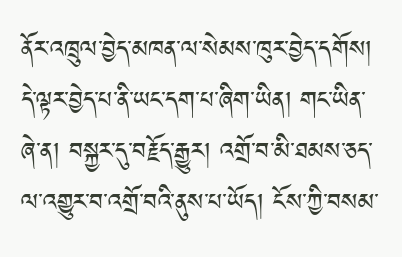ནོར་འཁྲུལ་བྱེད་མཁན་ལ་སེམས་ཁུར་བྱེད་དགོས། དེ་ལྟར་བྱེད་པ་ནི་ཡང་དག་པ་ཞིག་ཡིན། གང་ཡིན་ཞེ་ན། བསྐྱར་དུ་བརྗོད་རྒྱུར། འགྲོ་བ་མི་ཐམས་ཅད་ལ་འགྱུར་བ་འགྲོ་བའི་ནུས་པ་ཡོད། ངོས་ཀྱི་བསམ་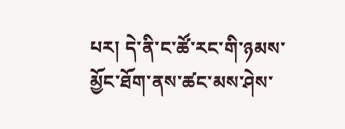པར། དེ་ནི་ང་ཚོ་རང་གི་ཉམས་མྱོང་ཐོག་ནས་ཚང་མས་ཤེས་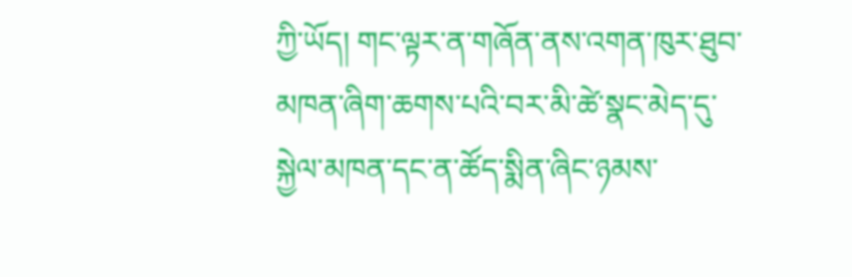ཀྱི་ཡོད། གང་ལྟར་ན་གཞོན་ནས་འགན་ཁུར་ཐུབ་མཁན་ཞིག་ཆགས་པའི་བར་མི་ཚེ་སྣང་མེད་དུ་སྐྱེལ་མཁན་དང་ན་ཚོད་སྨིན་ཞིང་ཉམས་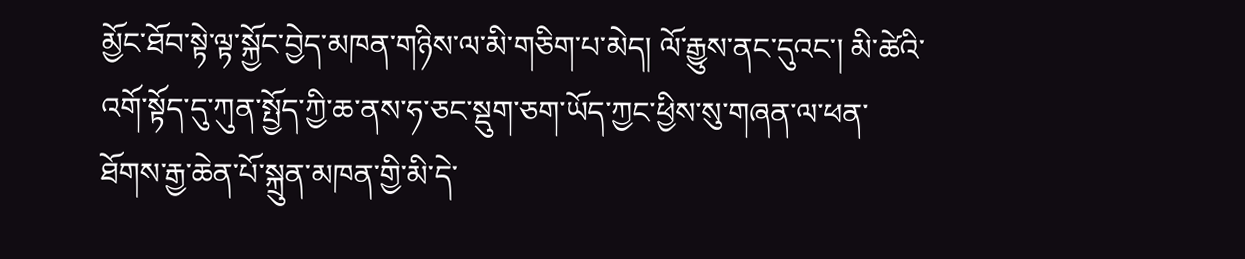མྱོང་ཐོབ་སྟེ་ལྟ་སྐྱོང་བྱེད་མཁན་གཉིས་ལ་མི་གཅིག་པ་མེད། ལོ་རྒྱུས་ནང་དུའང་། མི་ཚེའི་འགོ་སྟོད་དུ་ཀུན་སྤྱོད་ཀྱི་ཆ་ནས་ཧ་ཅང་སྡུག་ཅག་ཡོད་ཀྱང་ཕྱིས་སུ་གཞན་ལ་ཕན་ཐོགས་རྒྱ་ཆེན་པོ་སྐྲུན་མཁན་གྱི་མི་དེ་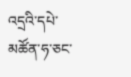འདྲའི་དཔེ་མཚོན་ཧ་ཅང་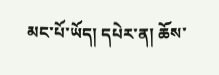མང་པོ་ཡོད། དཔེར་ན། ཆོས་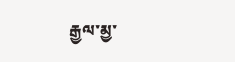རྒྱལ་མྱ་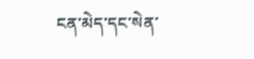ངན་མེད་དང་སེན་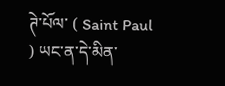ཊེ་པོལ་ ( Saint Paul ) ཡང་ན་དེ་མིན་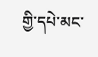གྱི་དཔེ་མང་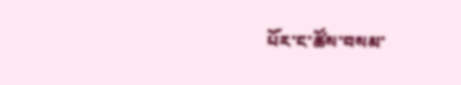པོར་ང་ཚོས་བསམ་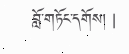བློ་གཏོང་དགོས། |